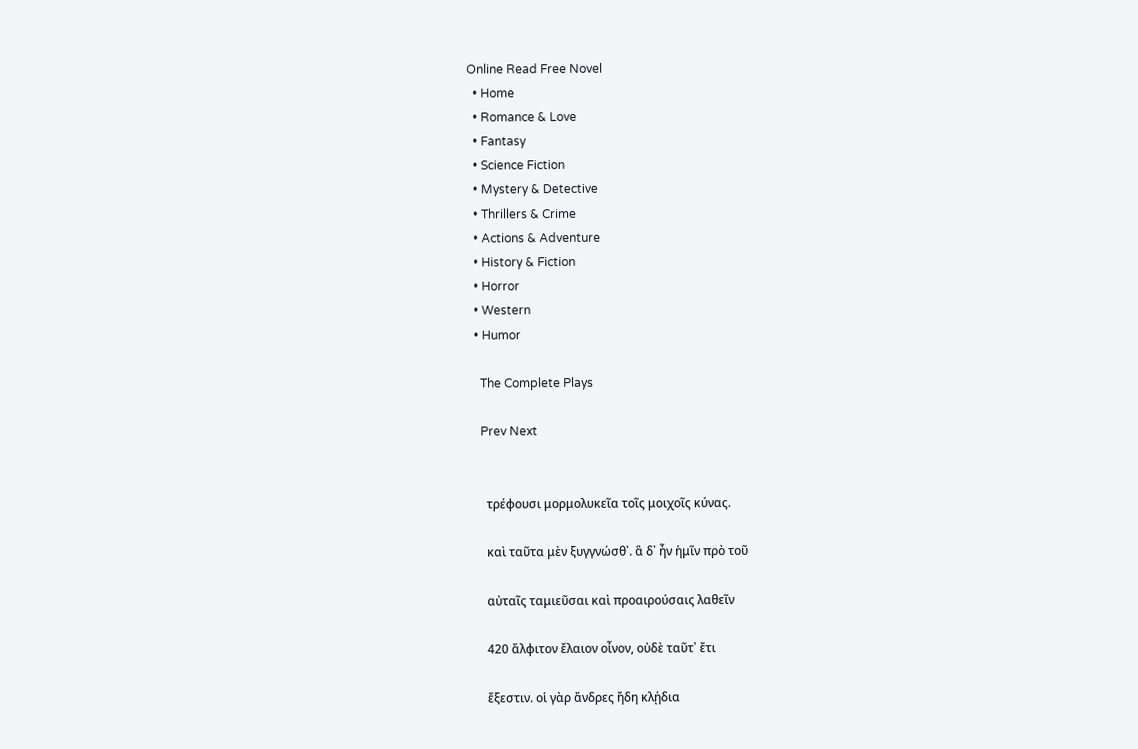Online Read Free Novel
  • Home
  • Romance & Love
  • Fantasy
  • Science Fiction
  • Mystery & Detective
  • Thrillers & Crime
  • Actions & Adventure
  • History & Fiction
  • Horror
  • Western
  • Humor

    The Complete Plays

    Prev Next


      τρέφουσι μορμολυκεῖα τοῖς μοιχοῖς κύνας.

      καὶ ταῦτα μὲν ξυγγνώσθ᾽. ἃ δ᾽ ἦν ἡμῖν πρὸ τοῦ

      αὐταῖς ταμιεῦσαι καὶ προαιρούσαις λαθεῖν

      420 ἄλφιτον ἔλαιον οἶνον, οὐδὲ ταῦτ᾽ ἔτι

      ἔξεστιν. οἱ γὰρ ἄνδρες ἤδη κλῄδια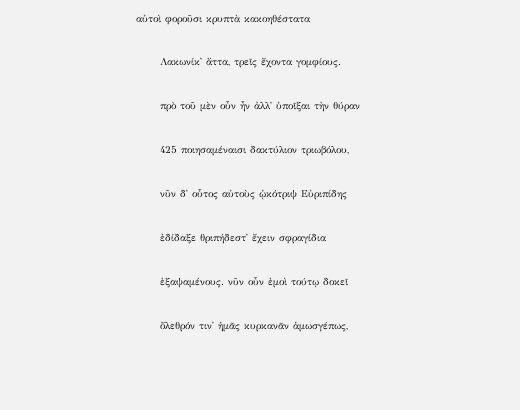αὐτοὶ φοροῦσι κρυπτὰ κακοηθέστατα

      Λακωνίκ᾽ ἄττα, τρεῖς ἔχοντα γομφίους.

      πρὸ τοῦ μὲν οὖν ἦν ἀλλ᾽ ὑποῖξαι τὴν θύραν

      425 ποιησαμέναισι δακτύλιον τριωβόλου,

      νῦν δ᾽ οὗτος αὐτοὺς ᾡκότριψ Εὐριπίδης

      ἐδίδαξε θριπήδεστ᾽ ἔχειν σφραγίδια

      ἐξαψαμένους. νῦν οὖν ἐμοὶ τούτῳ δοκεῖ

      ὄλεθρόν τιν᾽ ἡμᾶς κυρκανᾶν ἁμωσγέπως,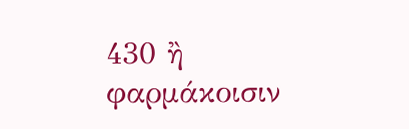430 ἢ φαρμάκοισιν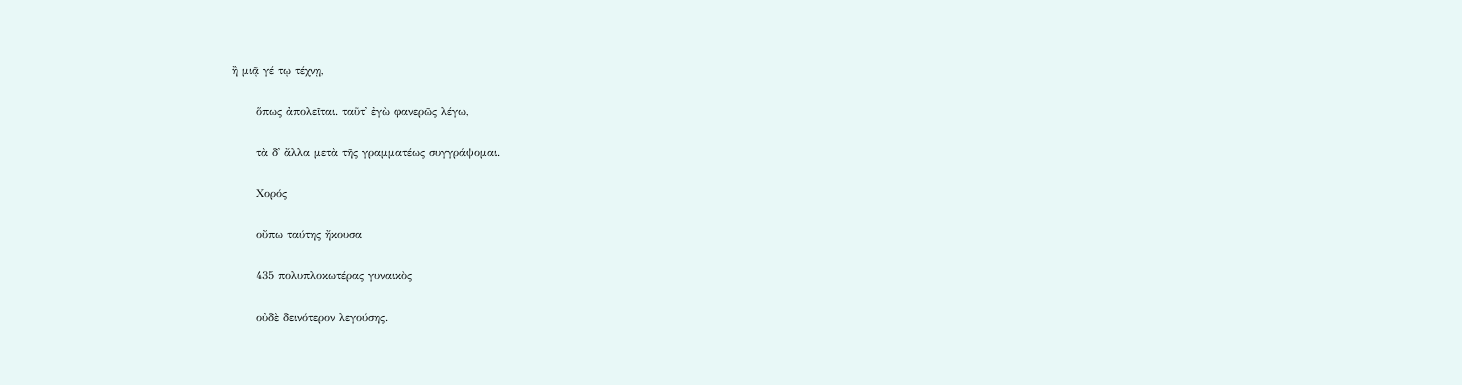ἢ μιᾷ γέ τῳ τέχνῃ,

      ὅπως ἀπολεῖται. ταῦτ᾽ ἐγὼ φανερῶς λέγω,

      τὰ δ᾽ ἄλλα μετὰ τῆς γραμματέως συγγράψομαι.

      Χορός

      οὔπω ταύτης ἤκουσα

      435 πολυπλοκωτέρας γυναικὸς

      οὐδὲ δεινότερον λεγούσης.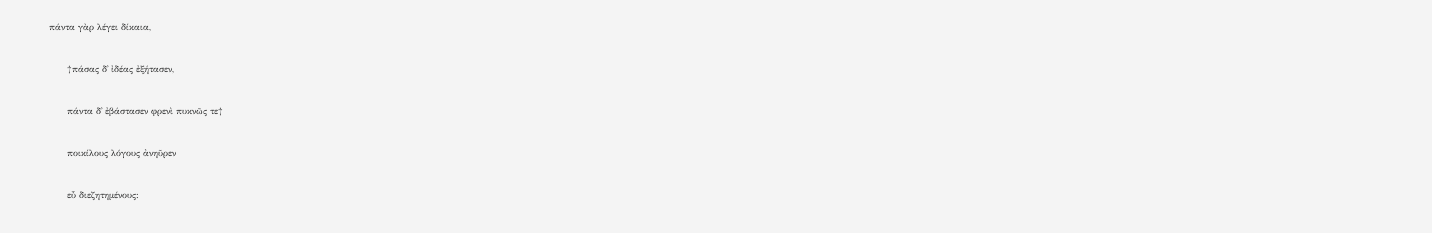πάντα γὰρ λέγει δίκαια,

      †πάσας δ᾽ ἰδέας ἐξήτασεν,

      πάντα δ᾽ ἐβάστασεν φρενὶ πυκνῶς τε†

      ποικίλους λόγους ἀνηῦρεν

      εὖ διεζητημένους: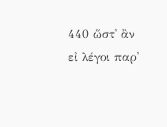440 ὥστ᾽ ἂν εἰ λέγοι παρ᾽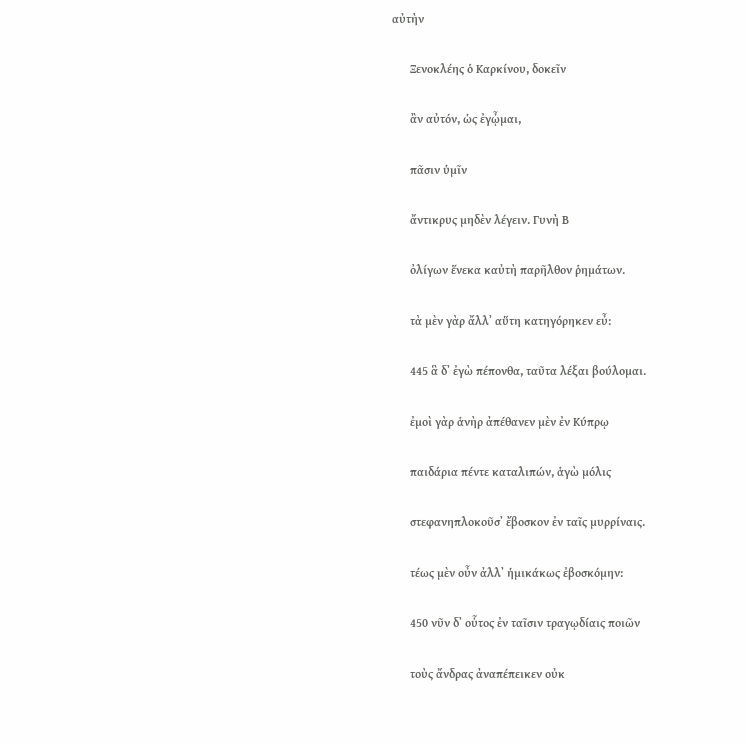αὐτὴν

      Ξενοκλέης ὁ Καρκίνου, δοκεῖν

      ἂν αὐτόν, ὡς ἐγᾦμαι,

      πᾶσιν ὑμῖν

      ἄντικρυς μηδὲν λέγειν. Γυνὴ Β

      ὀλίγων ἕνεκα καὐτὴ παρῆλθον ῥημάτων.

      τὰ μὲν γὰρ ἄλλ᾽ αὕτη κατηγόρηκεν εὖ:

      445 ἃ δ᾽ ἐγὼ πέπονθα, ταῦτα λέξαι βούλομαι.

      ἐμοὶ γὰρ ἁνὴρ ἀπέθανεν μὲν ἐν Κύπρῳ

      παιδάρια πέντε καταλιπών, ἁγὼ μόλις

      στεφανηπλοκοῦσ᾽ ἔβοσκον ἐν ταῖς μυρρίναις.

      τέως μὲν οὖν ἀλλ᾽ ἡμικάκως ἐβοσκόμην:

      450 νῦν δ᾽ οὗτος ἐν ταῖσιν τραγῳδίαις ποιῶν

      τοὺς ἄνδρας ἀναπέπεικεν οὐκ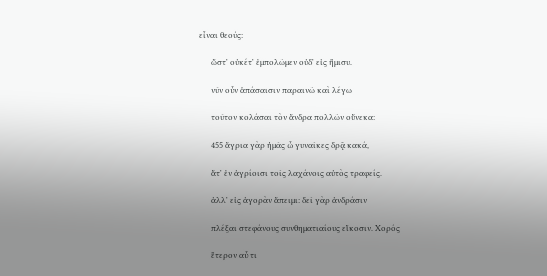εἶναι θεούς:

      ὥστ᾽ οὐκέτ᾽ ἐμπολῶμεν οὐδ᾽ εἰς ἥμισυ.

      νῦν οὖν ἁπάσαισιν παραινῶ καὶ λέγω

      τοῦτον κολάσαι τὸν ἄνδρα πολλῶν οὕνεκα:

      455 ἄγρια γὰρ ἡμᾶς ὦ γυναῖκες δρᾷ κακά,

      ἅτ᾽ ἐν ἀγρίοισι τοῖς λαχάνοις αὐτὸς τραφείς.

      ἀλλ᾽ εἰς ἀγορὰν ἄπειμι: δεῖ γὰρ ἀνδράσιν

      πλέξαι στεφάνους συνθηματιαίους εἴκοσιν. Χορός

      ἕτερον αὖ τι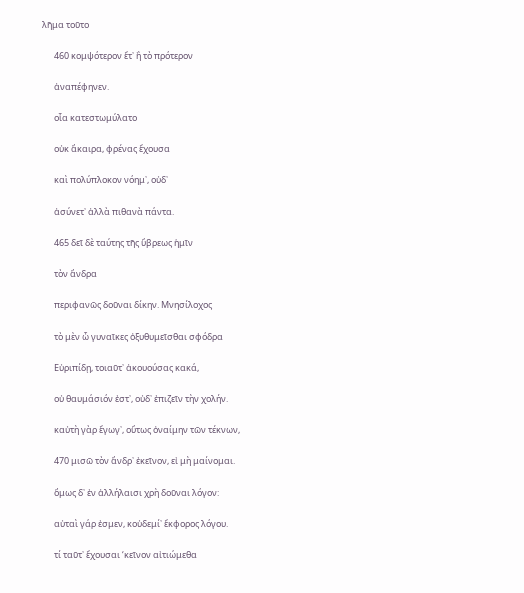λῆμα τοῦτο

      460 κομψότερον ἔτ᾽ ἢ τὸ πρότερον

      ἀναπέφηνεν.

      οἷα κατεστωμύλατο

      οὐκ ἄκαιρα, φρένας ἔχουσα

      καὶ πολύπλοκον νόημ᾽, οὐδ᾽

      ἀσύνετ᾽ ἀλλὰ πιθανὰ πάντα.

      465 δεῖ δὲ ταύτης τῆς ὕβρεως ἡμῖν

      τὸν ἄνδρα

      περιφανῶς δοῦναι δίκην. Μνησίλοχος

      τὸ μὲν ὦ γυναῖκες ὀξυθυμεῖσθαι σφόδρα

      Εὐριπίδῃ, τοιαῦτ᾽ ἀκουούσας κακά,

      οὐ θαυμάσιόν ἐστ᾽, οὐδ᾽ ἐπιζεῖν τὴν χολήν.

      καὐτὴ γὰρ ἔγωγ᾽, οὕτως ὀναίμην τῶν τέκνων,

      470 μισῶ τὸν ἄνδρ᾽ ἐκεῖνον, εἰ μὴ μαίνομαι.

      ὅμως δ᾽ ἐν ἀλλήλαισι χρὴ δοῦναι λόγον:

      αὐταὶ γάρ ἐσμεν, κοὐδεμί᾽ ἔκφορος λόγου.

      τί ταῦτ᾽ ἔχουσαι ‘κεῖνον αἰτιώμεθα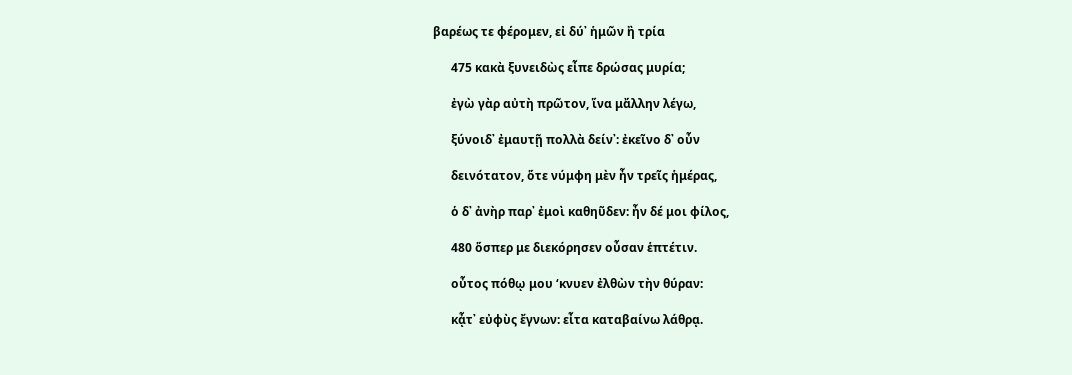βαρέως τε φέρομεν, εἰ δύ᾽ ἡμῶν ἢ τρία

      475 κακὰ ξυνειδὼς εἶπε δρώσας μυρία;

      ἐγὼ γὰρ αὐτὴ πρῶτον, ἵνα μἄλλην λέγω,

      ξύνοιδ᾽ ἐμαυτῇ πολλὰ δείν᾽: ἐκεῖνο δ᾽ οὖν

      δεινότατον, ὅτε νύμφη μὲν ἦν τρεῖς ἡμέρας,

      ὁ δ᾽ ἀνὴρ παρ᾽ ἐμοὶ καθηῦδεν: ἦν δέ μοι φίλος,

      480 ὅσπερ με διεκόρησεν οὖσαν ἑπτέτιν.

      οὖτος πόθῳ μου ‘κνυεν ἐλθὼν τὴν θύραν:

      κᾆτ᾽ εὐφὺς ἔγνων: εἶτα καταβαίνω λάθρᾳ.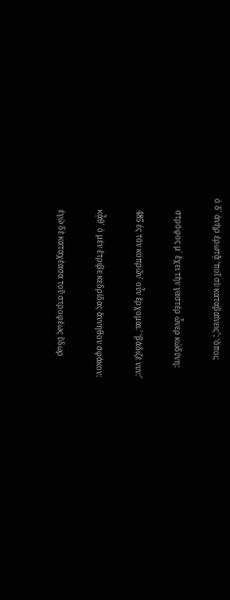ὁ δ᾽ ἀνὴρ ἐρωτᾷ ‘ποῖ σὺ καταβαίνεις’; ‘ὅποι;

      στρόφος μ᾽ ἔχει τὴν γαστέρ ὦνερ κὠδύνη:

      485 ἐς τὸν κοπρῶν᾽ οὖν ἔρχομαι.’ ‘βάδιζέ νυν:’

      κᾆθ᾽ ὁ μὲν ἔτριβε κεδρίδας ἄννηθον σφάκον:

      ἐγὼ δὲ καταχέασα τοῦ στροφέως ὕδωρ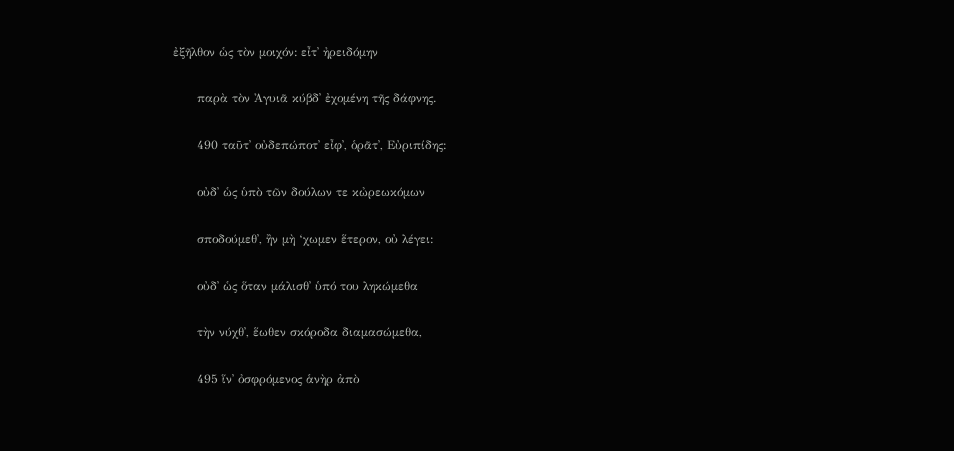ἐξῆλθον ὡς τὸν μοιχόν: εἶτ᾽ ἠρειδόμην

      παρὰ τὸν Ἀγυιᾶ κύβδ᾽ ἐχομένη τῆς δάφνης.

      490 ταῦτ᾽ οὐδεπώποτ᾽ εἶφ᾽, ὁρᾶτ᾽, Εὐριπίδης:

      οὐδ᾽ ὡς ὑπὸ τῶν δούλων τε κὠρεωκόμων

      σποδούμεθ᾽, ἢν μὴ ‘χωμεν ἕτερον, οὐ λέγει:

      οὐδ᾽ ὡς ὅταν μάλισθ᾽ ὑπό του ληκώμεθα

      τὴν νύχθ᾽, ἕωθεν σκόροδα διαμασώμεθα,

      495 ἵν᾽ ὀσφρόμενος ἁνὴρ ἀπὸ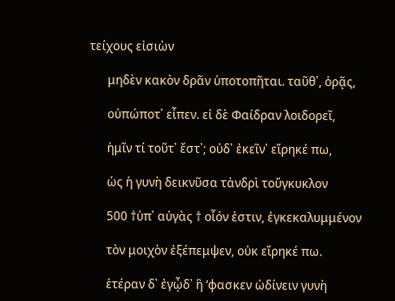τείχους εἰσιὼν

      μηδὲν κακὸν δρᾶν ὑποτοπῆται. ταῦθ᾽, ὁρᾷς,

      οὐπώποτ᾽ εἶπεν. εἰ δὲ Φαίδραν λοιδορεῖ,

      ἡμῖν τί τοῦτ᾽ ἔστ᾽; οὐδ᾽ ἐκεῖν᾽ εἴρηκέ πω,

      ὡς ἡ γυνὴ δεικνῦσα τἀνδρὶ τοὔγκυκλον

      500 †ὑπ᾽ αὐγὰς † οἷόν ἐστιν, ἐγκεκαλυμμένον

      τὸν μοιχὸν ἐξέπεμψεν, οὐκ εἴρηκέ πω.

      ἑτέραν δ᾽ ἐγᾦδ᾽ ἣ ‘φασκεν ὠδίνειν γυνὴ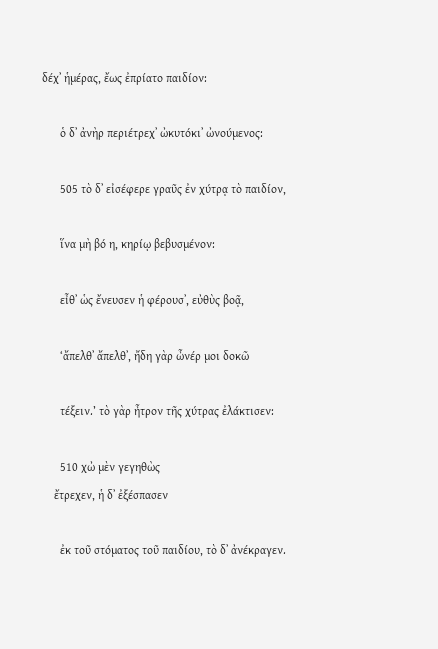δέχ᾽ ἡμέρας, ἔως ἐπρίατο παιδίον:

      ὁ δ᾽ ἀνὴρ περιέτρεχ᾽ ὠκυτόκι᾽ ὠνούμενος:

      505 τὸ δ᾽ εἰσέφερε γραῦς ἐν χύτρᾳ τὸ παιδίον,

      ἵνα μὴ βό η, κηρίῳ βεβυσμένον:

      εἶθ᾽ ὡς ἔνευσεν ἡ φέρουσ᾽, εὐθὺς βοᾷ,

      ‘ἄπελθ᾽ ἄπελθ᾽, ἤδη γὰρ ὦνέρ μοι δοκῶ

      τέξειν.’ τὸ γὰρ ἦτρον τῆς χύτρας ἐλάκτισεν:

      510 χὠ μὲν γεγηθὼς
    ἔτρεχεν, ἡ δ᾽ ἐξέσπασεν

      ἐκ τοῦ στόματος τοῦ παιδίου, τὸ δ᾽ ἀνέκραγεν.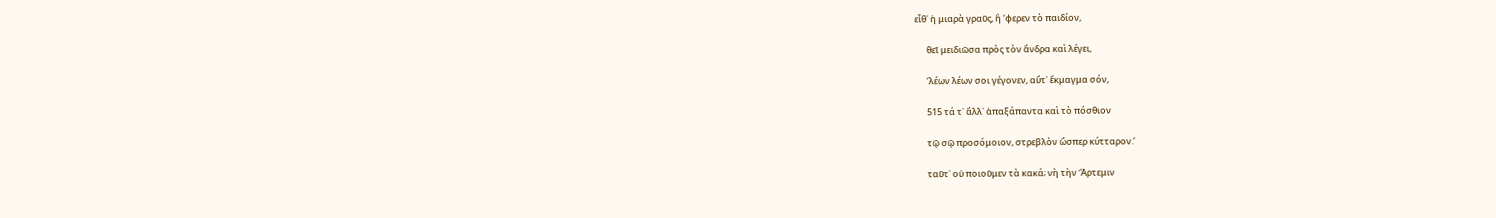εἶθ᾽ ἡ μιαρὰ γραῦς, ἣ ‘φερεν τὸ παιδίον,

      θεῖ μειδιῶσα πρὸς τὸν ἄνδρα καὶ λέγει,

      ‘λέων λέων σοι γέγονεν, αὔτ᾽ ἔκμαγμα σόν,

      515 τά τ᾽ ἄλλ᾽ ἁπαξάπαντα καὶ τὸ πόσθιον

      τῷ σῷ προσόμοιον, στρεβλὸν ὥσπερ κύτταρον.’

      ταῦτ᾽ οὐ ποιοῦμεν τὰ κακά; νὴ τὴν Ἄρτεμιν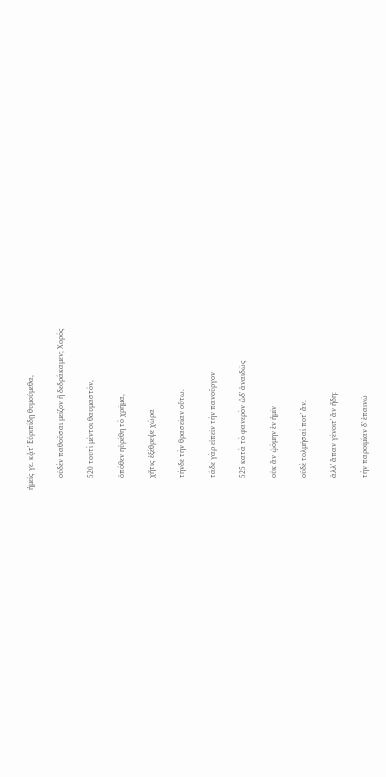ἡμεῖς γε. κᾆτ᾽ Εὐριπίδῃ θυμούμεθα,

      οὐδὲν παθοῦσαι μεῖζον ἢ δεδράκαμεν; Χορός

      520 τουτὶ μέντοι θαυμαστόν,

      ὁπόθεν ηὑρέθη τὸ χρῆμα,

      χἤτις ἐξέθρεψε χώρα

      τήνδε τὴν θρασεῖαν οὕτω.

      τάδε γὰρ εἰπεῖν τὴν πανοῦργον

      525 κατὰ τὸ φανερὸν ὧδ᾽ ἀναιδῶς

      οὐκ ἂν ᾠόμην ἐν ἡμῖν

      οὐδὲ τολμῆσαί ποτ᾽ ἄν.

      ἀλλ᾽ ἅπαν γένοιτ᾽ ἂν ἤδη:

      τὴν παροιμίαν δ᾽ ἐπαινῶ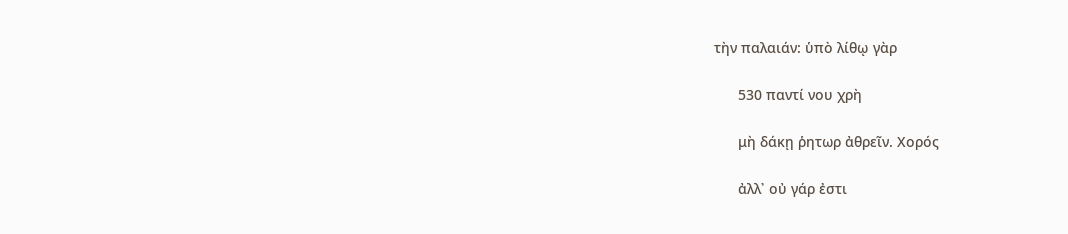τὴν παλαιάν: ὑπὸ λίθῳ γὰρ

      530 παντί νου χρὴ

      μὴ δάκῃ ῥητωρ ἀθρεῖν. Χορός

      ἀλλ᾽ οὐ γάρ ἐστι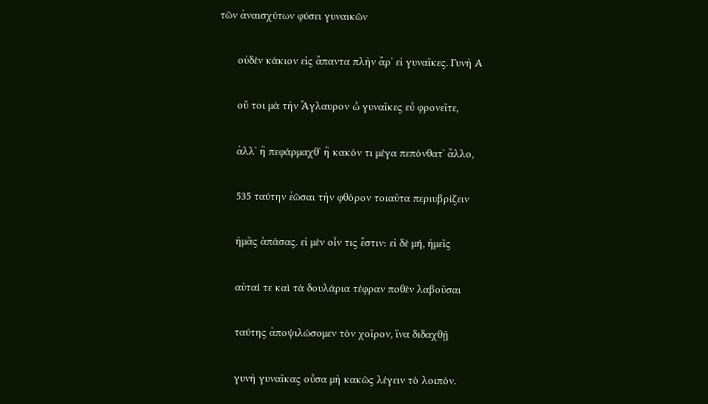τῶν ἀναισχύτων φύσει γυναικῶν

      οὐδὲν κάκιον εἰς ἄπαντα πλὴν ἄρ᾽ εἰ γυναῖκες. Γυνὴ Α

      οὔ τοι μὰ τὴν Ἄγλαυρον ὦ γυναῖκες εὖ φρονεῖτε,

      ἀλλ᾽ ἢ πεφάρμαχθ᾽ ἢ κακόν τι μέγα πεπόνθατ᾽ ἄλλο,

      535 ταύτην ἐῶσαι τὴν φθόρον τοιαῦτα περιυβρίζειν

      ἡμᾶς ἁπάσας. εἰ μὲν οἶν τις ἔστιν: εἰ δὲ μή, ἡμεῖς

      αὐταί τε καὶ τὰ δουλάρια τέφραν ποθὲν λαβοῦσαι

      ταύτης ἀποψιλώσομεν τὸν χοῖρον, ἵνα διδαχθῇ

      γυνὴ γυναῖκας οὖσα μὴ κακῶς λέγειν τὸ λοιπόν.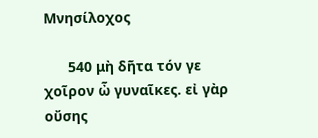Μνησίλοχος

      540 μὴ δῆτα τόν γε χοῖρον ὦ γυναῖκες. εἰ γὰρ οὔσης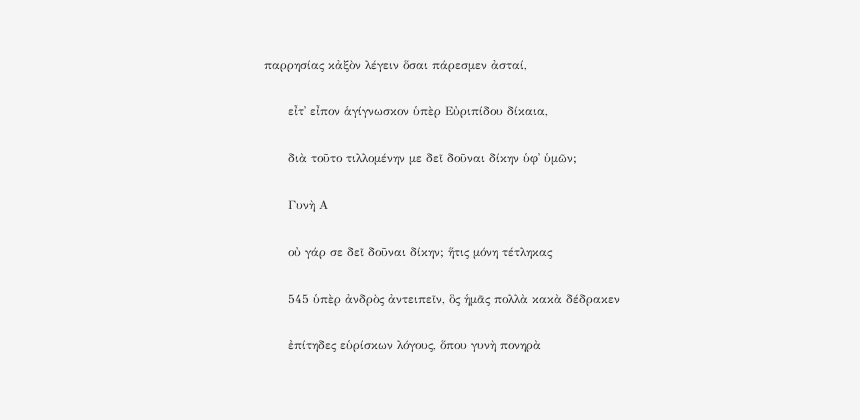παρρησίας κἀξὸν λέγειν ὅσαι πάρεσμεν ἀσταί,

      εἶτ᾽ εἶπον ἁγίγνωσκον ὑπὲρ Εὐριπίδου δίκαια,

      διὰ τοῦτο τιλλομένην με δεῖ δοῦναι δίκην ὑφ᾽ ὑμῶν;

      Γυνὴ Α

      οὐ γάρ σε δεῖ δοῦναι δίκην; ἥτις μόνη τέτληκας

      545 ὑπὲρ ἀνδρὸς ἀντειπεῖν, ὃς ἡμᾶς πολλὰ κακὰ δέδρακεν

      ἐπίτηδες εὑρίσκων λόγους, ὅπου γυνὴ πονηρὰ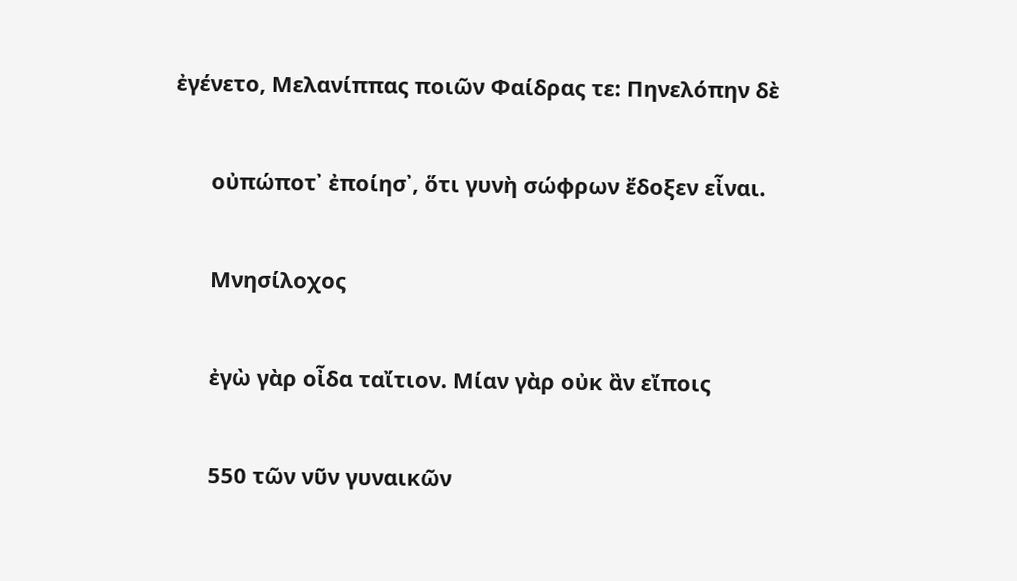ἐγένετο, Μελανίππας ποιῶν Φαίδρας τε: Πηνελόπην δὲ

      οὐπώποτ᾽ ἐποίησ᾽, ὅτι γυνὴ σώφρων ἔδοξεν εἶναι.

      Μνησίλοχος

      ἐγὼ γὰρ οἶδα ταἴτιον. Μίαν γὰρ οὐκ ἂν εἴποις

      550 τῶν νῦν γυναικῶν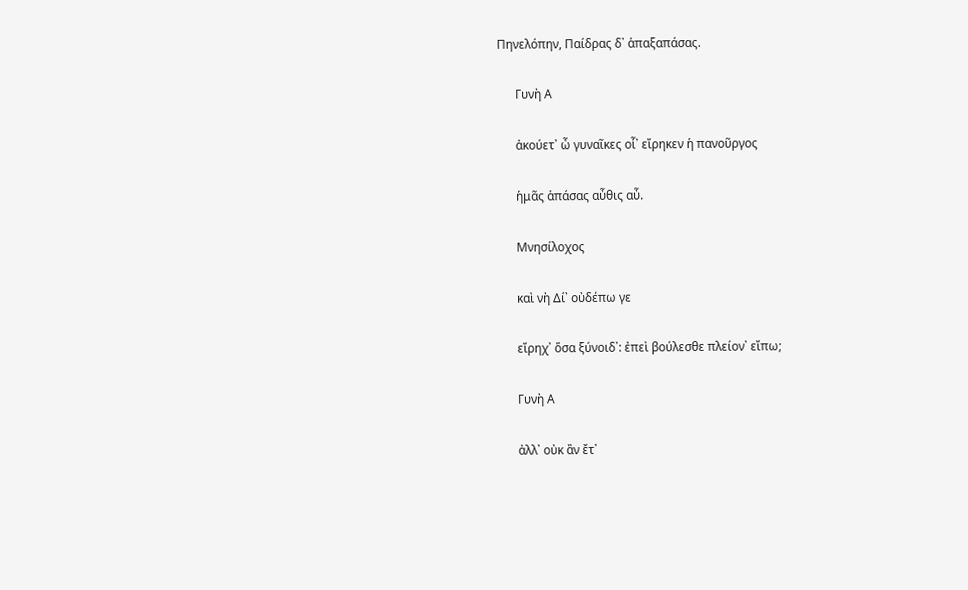Πηνελόπην, Παίδρας δ᾽ ἁπαξαπάσας.

      Γυνὴ Α

      ἀκούετ᾽ ὦ γυναῖκες οἷ᾽ εἴρηκεν ἡ πανοῦργος

      ἡμᾶς ἁπάσας αὖθις αὖ.

      Μνησίλοχος

      καὶ νὴ Δί᾽ οὐδέπω γε

      εἴρηχ᾽ ὅσα ξύνοιδ᾽: ἐπεὶ βούλεσθε πλείον᾽ εἴπω;

      Γυνὴ Α

      ἀλλ᾽ οὐκ ἂν ἔτ᾽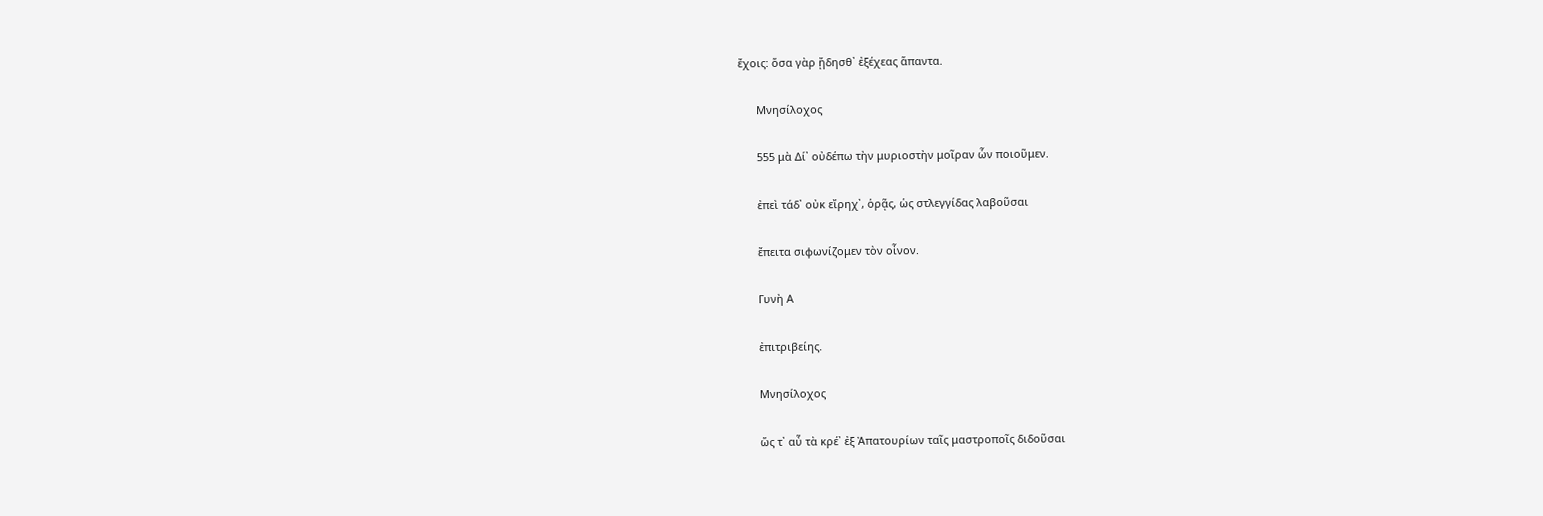ἔχοις: ὅσα γὰρ ᾔδησθ᾽ ἐξέχεας ἅπαντα.

      Μνησίλοχος

      555 μὰ Δί᾽ οὐδέπω τὴν μυριοστὴν μοῖραν ὧν ποιοῦμεν.

      ἐπεὶ τάδ᾽ οὐκ εἴρηχ᾽, ὁρᾷς, ὡς στλεγγίδας λαβοῦσαι

      ἔπειτα σιφωνίζομεν τὸν οἶνον.

      Γυνὴ Α

      ἐπιτριβείης.

      Μνησίλοχος

      ὥς τ᾽ αὖ τὰ κρέ᾽ ἐξ Ἀπατουρίων ταῖς μαστροποῖς διδοῦσαι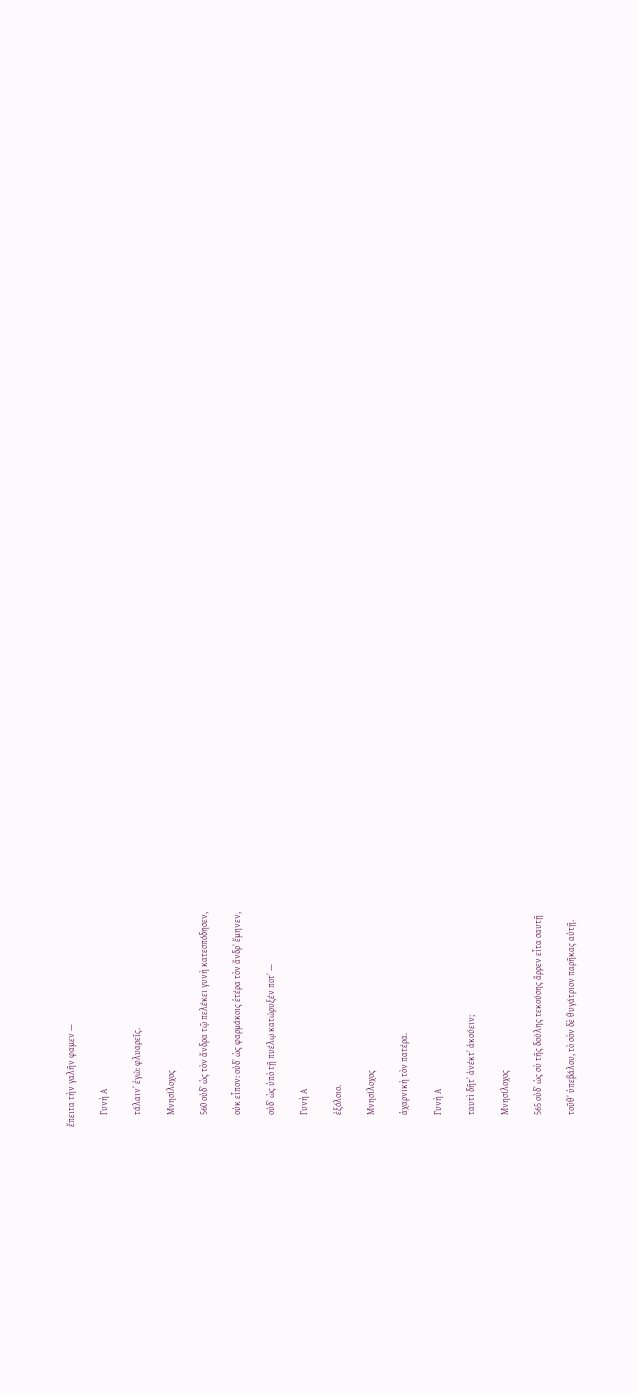ἔπειτα τὴν γαλῆν φαμεν —

      Γυνὴ Α

      τάλαιν᾽ ἐγώ: φλυαρεῖς.

      Μνησίλοχος

      560 οὐδ᾽ ὡς τὸν ἄνδρα τῷ πελέκει γυνὴ κατεσπόδησεν,

      οὐκ εἶπον: οὐδ᾽ ὡς φαρμάκοις ἑτέρα τὸν ἄνδρ᾽ ἔμηνεν,

      οὐδ᾽ ὡς ὑπὸ τῇ πυέλῳ κατώρυξέν ποτ᾽ —

      Γυνὴ Α

      ἐξόλοιο.

      Μνησίλοχος

      ἁχαρνικὴ τὸν πατέρα.

      Γυνὴ Α

      ταυτὶ δῆτ᾽ ἀνέκτ᾽ ἀκούειν;

      Μνησίλοχος

      565 οὐδ᾽ ὡς σὺ τῆς δούλης τεκούσης ἄρρεν εἶτα σαυτῇ

      τοῦθ᾽ ὑπεβάλου, τὸ σὸν δὲ θυγάτριον παρῆκας αὐτῇ.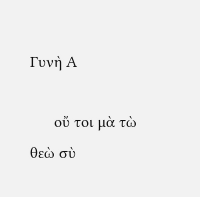Γυνὴ Α

      οὔ τοι μὰ τὼ θεὼ σὺ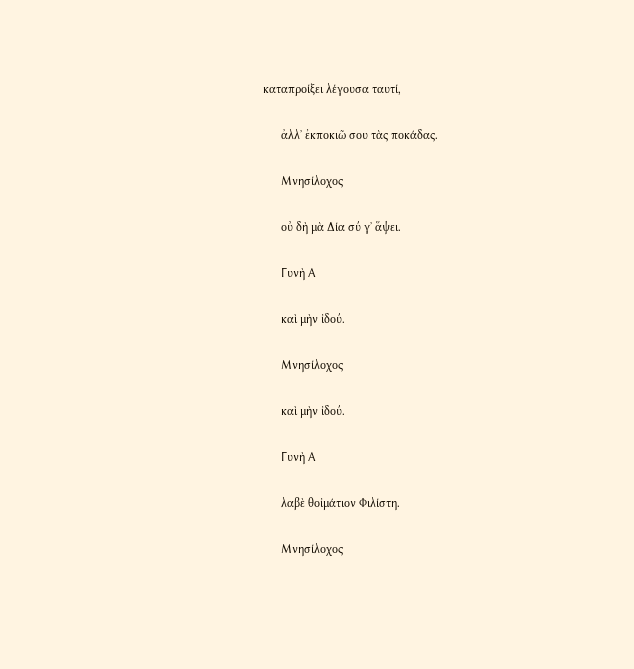καταπροίξει λέγουσα ταυτί,

      ἀλλ᾽ ἐκποκιῶ σου τὰς ποκάδας.

      Μνησίλοχος

      οὐ δὴ μὰ Δία σύ γ᾽ ἅψει.

      Γυνὴ Α

      καὶ μὴν ἰδού.

      Μνησίλοχος

      καὶ μὴν ἰδού.

      Γυνὴ Α

      λαβὲ θοἰμάτιον Φιλίστη.

      Μνησίλοχος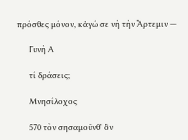πρόσθες μόνον, κἀγώ σε νὴ τὴν Ἄρτεμιν —

      Γυνὴ Α

      τί δράσεις;

      Μνησίλοχος

      570 τὸν σησαμοῦνθ᾽ ὃν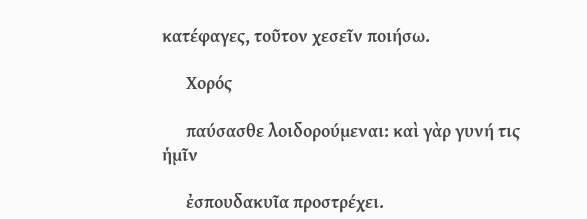κατέφαγες, τοῦτον χεσεῖν ποιήσω.

      Χορός

      παύσασθε λοιδορούμεναι: καὶ γὰρ γυνή τις ἡμῖν

      ἐσπουδακυῖα προστρέχει.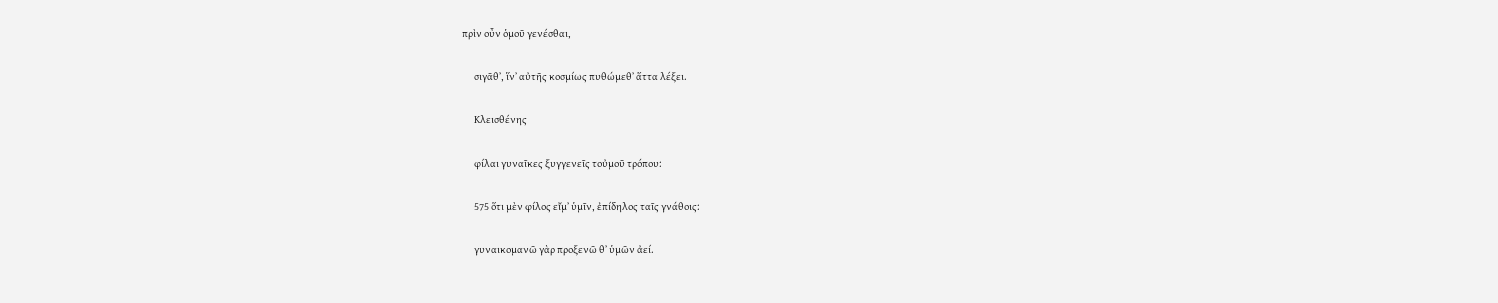πρὶν οὖν ὁμοῦ γενέσθαι,

      σιγᾶθ᾽, ἵν᾽ αὐτῆς κοσμίως πυθώμεθ᾽ ἅττα λέξει.

      Κλεισθένης

      φίλαι γυναῖκες ξυγγενεῖς τοὐμοῦ τρόπου:

      575 ὅτι μὲν φίλος εἴμ᾽ ὑμῖν, ἐπίδηλος ταῖς γνάθοις:

      γυναικομανῶ γὰρ προξενῶ θ᾽ ὑμῶν ἀεί.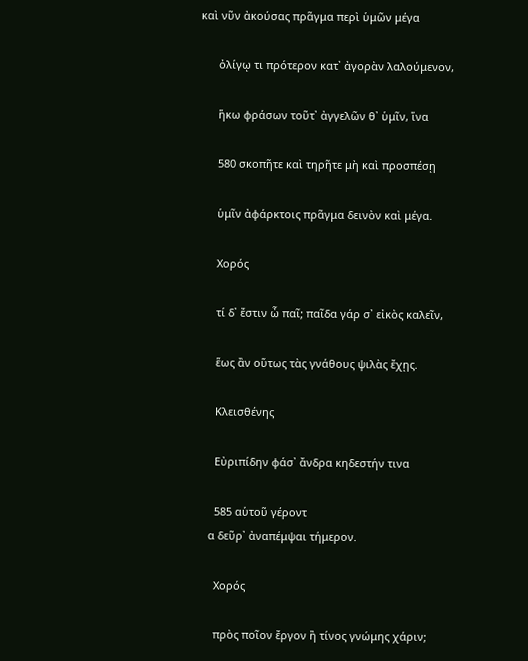καὶ νῦν ἀκούσας πρᾶγμα περὶ ὑμῶν μέγα

      ὀλίγῳ τι πρότερον κατ᾽ ἀγορὰν λαλούμενον,

      ἥκω φράσων τοῦτ᾽ ἀγγελῶν θ᾽ ὑμῖν, ἵνα

      580 σκοπῆτε καὶ τηρῆτε μὴ καὶ προσπέσῃ

      ὑμῖν ἀφάρκτοις πρᾶγμα δεινὸν καὶ μέγα.

      Χορός

      τί δ᾽ ἔστιν ὦ παῖ; παῖδα γάρ σ᾽ εἰκὸς καλεῖν,

      ἕως ἂν οὕτως τὰς γνάθους ψιλὰς ἔχῃς.

      Κλεισθένης

      Εὐριπίδην φάσ᾽ ἄνδρα κηδεστήν τινα

      585 αὑτοῦ γέροντ
    α δεῦρ᾽ ἀναπέμψαι τήμερον.

      Χορός

      πρὸς ποῖον ἔργον ἢ τίνος γνώμης χάριν;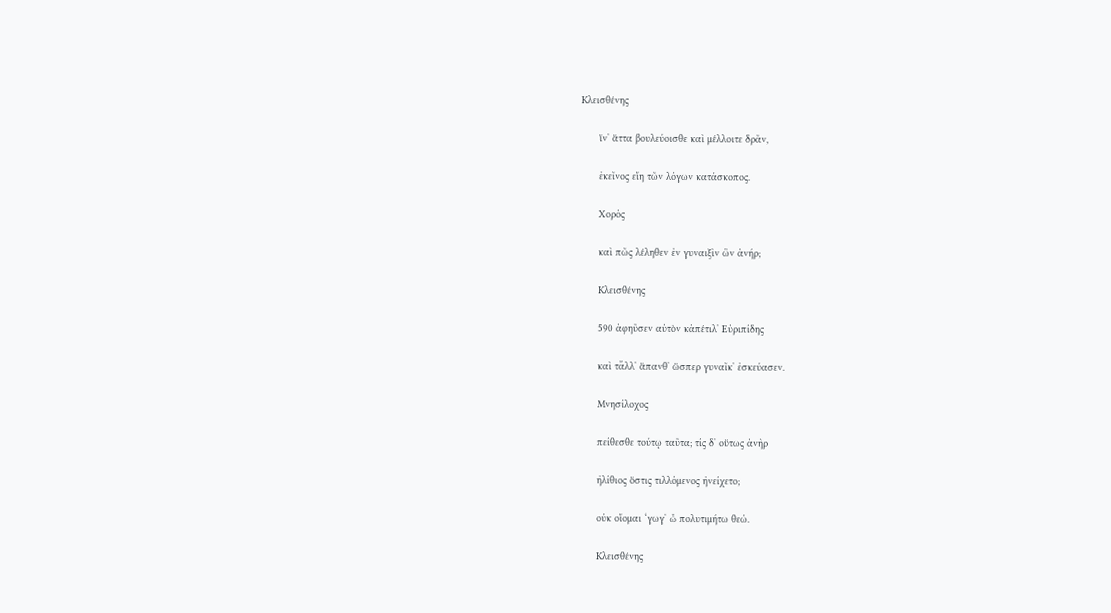Κλεισθένης

      ἵν᾽ ἅττα βουλεύοισθε καὶ μέλλοιτε δρᾶν,

      ἐκεῖνος εἴη τῶν λόγων κατάσκοπος.

      Χορός

      καὶ πῶς λέληθεν ἐν γυναιξὶν ὢν ἀνήρ;

      Κλεισθένης

      590 ἀφηῦσεν αὐτὸν κἀπέτιλ᾽ Εὐριπίδης

      καὶ τἄλλ᾽ ἅπανθ᾽ ὥσπερ γυναῖκ᾽ ἐσκεύασεν.

      Μνησίλοχος

      πείθεσθε τούτῳ ταῦτα; τίς δ᾽ οὕτως ἀνὴρ

      ἠλίθιος ὅστις τιλλόμενος ἠνείχετο;

      οὐκ οἴομαι ‘γωγ᾽ ὦ πολυτιμήτω θεώ.

      Κλεισθένης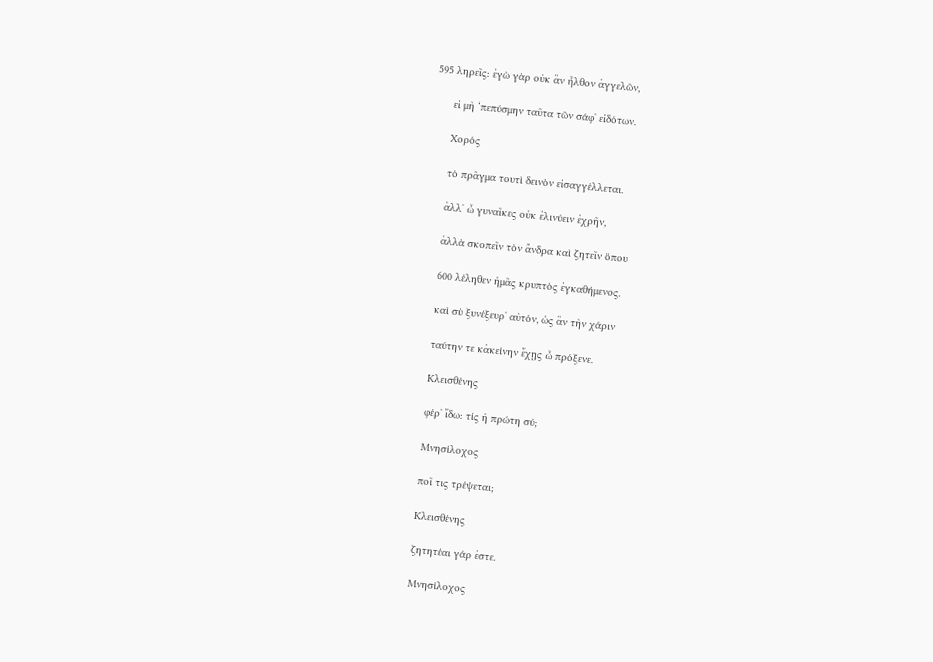595 ληρεῖς: ἐγὼ γὰρ οὐκ ἂν ἦλθον ἀγγελῶν,

      εἰ μὴ ‘πεπύσμην ταῦτα τῶν σάφ᾽ εἰδότων.

      Χορός

      τὸ πρᾶγμα τουτὶ δεινὸν εἰσαγγέλλεται.

      ἀλλ᾽ ὦ γυναῖκες οὐκ ἐλινύειν ἐχρῆν,

      ἀλλὰ σκοπεῖν τὸν ἄνδρα καὶ ζητεῖν ὅπου

      600 λέληθεν ἡμᾶς κρυπτὸς ἐγκαθήμενος.

      καὶ σὺ ξυνέξευρ᾽ αὐτόν, ὡς ἂν τὴν χάριν

      ταύτην τε κἀκείνην ἔχῃς ὦ πρόξενε.

      Κλεισθένης

      φέρ᾽ ἴδω: τίς ἡ πρώτη σύ;

      Μνησίλοχος

      ποῖ τις τρέψεται;

      Κλεισθένης

      ζητητέαι γάρ ἐστε.

      Μνησίλοχος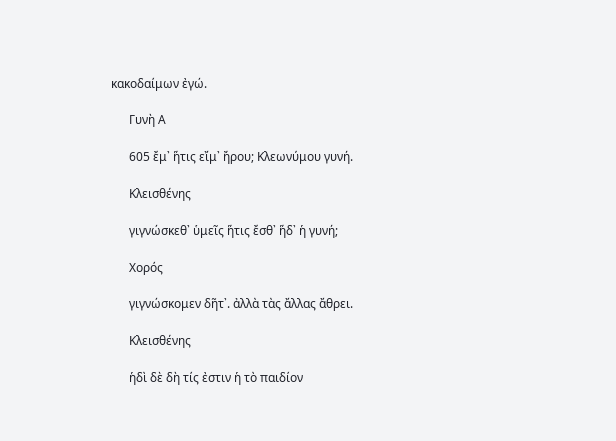κακοδαίμων ἐγώ.

      Γυνὴ Α

      605 ἔμ᾽ ἥτις εἴμ᾽ ἤρου; Κλεωνύμου γυνή.

      Κλεισθένης

      γιγνώσκεθ᾽ ὑμεῖς ἥτις ἔσθ᾽ ἥδ᾽ ἡ γυνή;

      Χορός

      γιγνώσκομεν δῆτ᾽. ἀλλὰ τὰς ἄλλας ἄθρει.

      Κλεισθένης

      ἡδὶ δὲ δὴ τίς ἐστιν ἡ τὸ παιδίον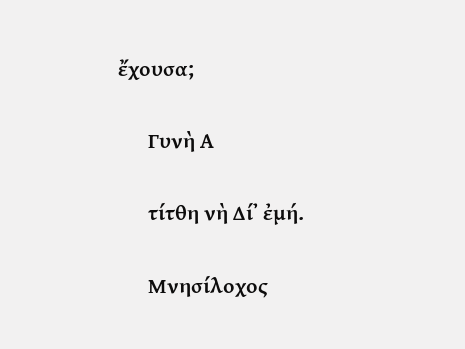ἔχουσα;

      Γυνὴ Α

      τίτθη νὴ Δί᾽ ἐμή.

      Μνησίλοχος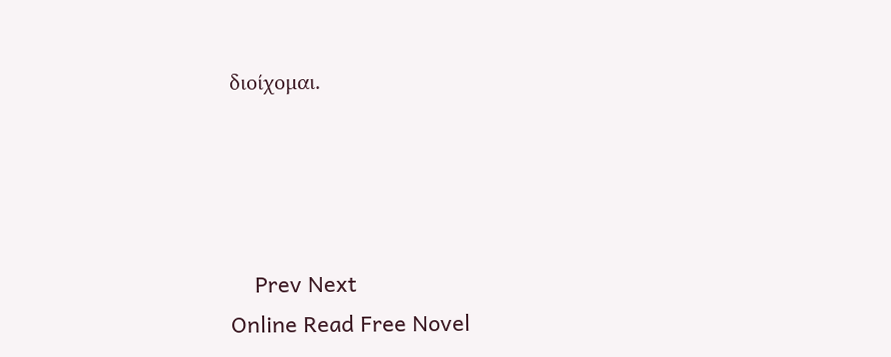διοίχομαι.




    Prev Next
Online Read Free Novel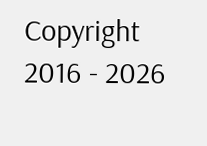Copyright 2016 - 2026